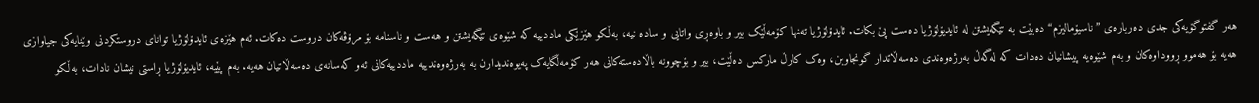هەر گفتوگۆیەکی جدی دەربارەی ”ناسیۆمالیزم“ دەبێت بە تێگەیشتن لە ئایدیۆلۆژیا دەست پێ بکات. ئایدۆلۆژیا تەنها کۆمەڵێک بیر و باوەڕی واتایی و سادە نیە، بەڵکو هێزێکی ماددییە کە شێوەی تێگەیشتن و هەست و ناسنامە بۆ مرۆڤەکان دروست دەکات. ئەم هێزەی ئایدۆلۆژیا توانای دروستکردنی وێنایەکی جیاوازی هەیە بۆ هەموو ڕووداوەکان و بەم شێوەیە پیشانیان دەدات کە لەگەڵ بەرژەوەندی دەسەڵاتدار گونجاوبن، وەک کارڵ مارکس دەڵێت، بیر و بۆچوونە باڵادەستەکانی هەر کۆمەڵگایەک پەیوەندیدارن بە بەرژەوەندییە ماددییەکانی ئەو کەسانەی دەسەڵاتیان هەیە. بەم پێیە، ئایدیۆلۆژیا ڕاستی نیشان نادات، بەڵکو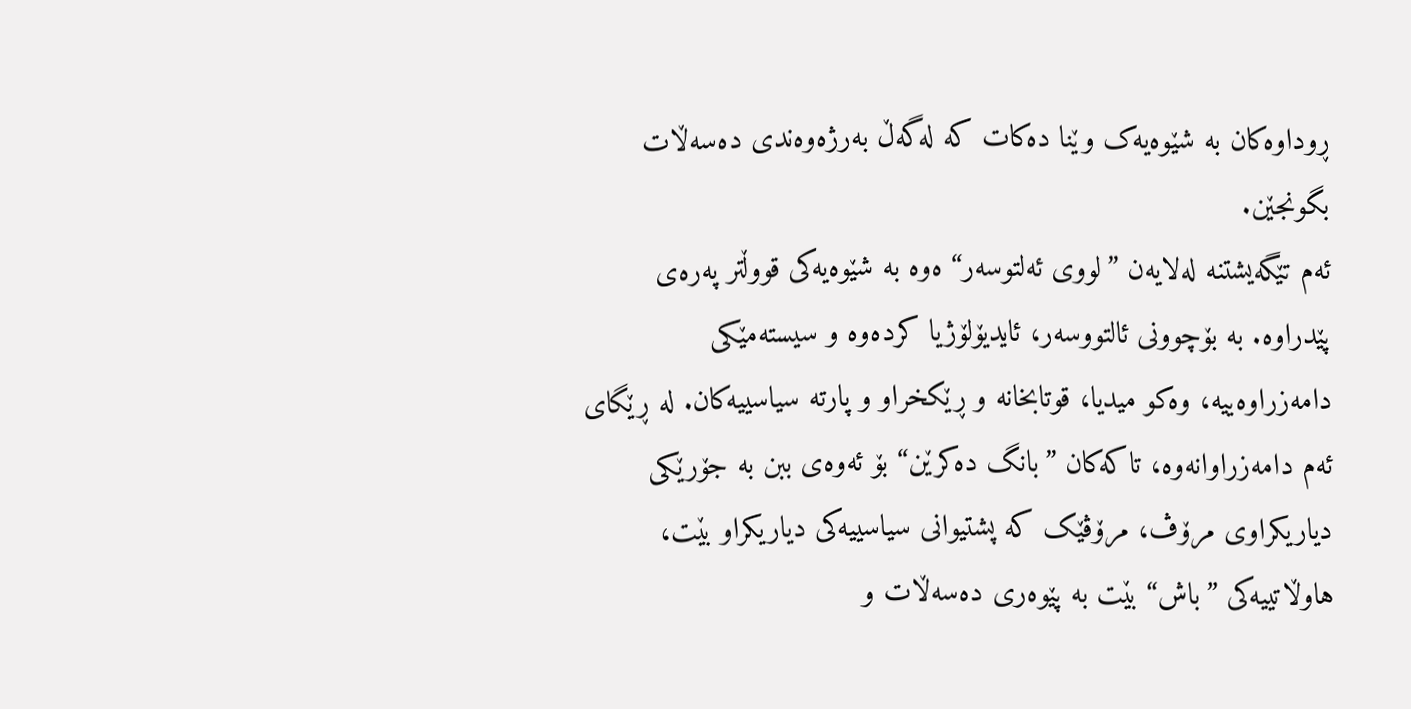ڕوداوەکان بە شێوەیەک وێنا دەکات کە لەگەڵ بەرژەوەندی دەسەڵات بگونجێن.
ئەم تێگەیشتنە لەلایەن ”لووی ئەلتوسەر“ ەوە بە شێوەیەکی قووڵتر پەرەی پێدراوە. بە بۆچوونی ئالتووسەر، ئایدیۆلۆژیا کردەوە و سیستەمێکی دامەزراوەییە، وەکو میدیا، قوتابخانە و ڕێکخراو و پارتە سیاسییەکان. لە ڕێگای ئەم دامەزراوانەوە، تاکەکان ”بانگ دەکرێن“ بۆ ئەوەی ببن بە جۆرێکی دیاریکراوی مرۆڤ، مرۆڤێک کە پشتیوانی سیاسییەکی دیاریکراو بێت، هاوڵاتییەکی ”باش“ بێت بە پێوەری دەسەڵات و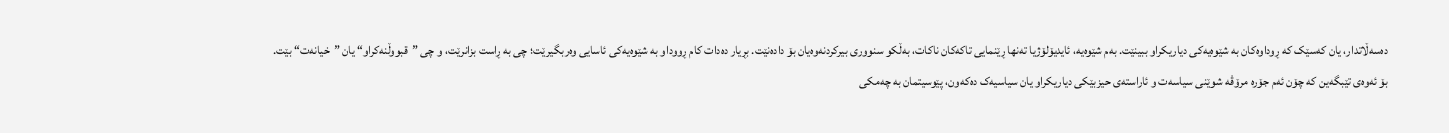دەسەڵاتدار، یان کەسێک کە ڕوداوەکان بە شێوەیەکی دیاریکراو ببینێت. بەم شێوەیە، ئایدیۆلۆژیا تەنها ڕێنمایی تاکەکان ناکات، بەڵکو سنووری بیرکردنەوەیان بۆ دادەنێت. بڕیار دەدات کام ڕووداو بە شێوەیەکی ئاسایی وەربگیرێت؛ چی بە ڕاست بزانرێت، و چی ”قبووڵنەکراو“ یان ”خیانەت“ بێت.
بۆ ئەوەی تێبگەین کە چۆن ئەم جۆرە مرۆڤە شوێنی سیاسەت و ئاراستەی حیزبێکی دیاریکراو یان سیاسیەک دەکەون، پێوسیتمان بە چەمکی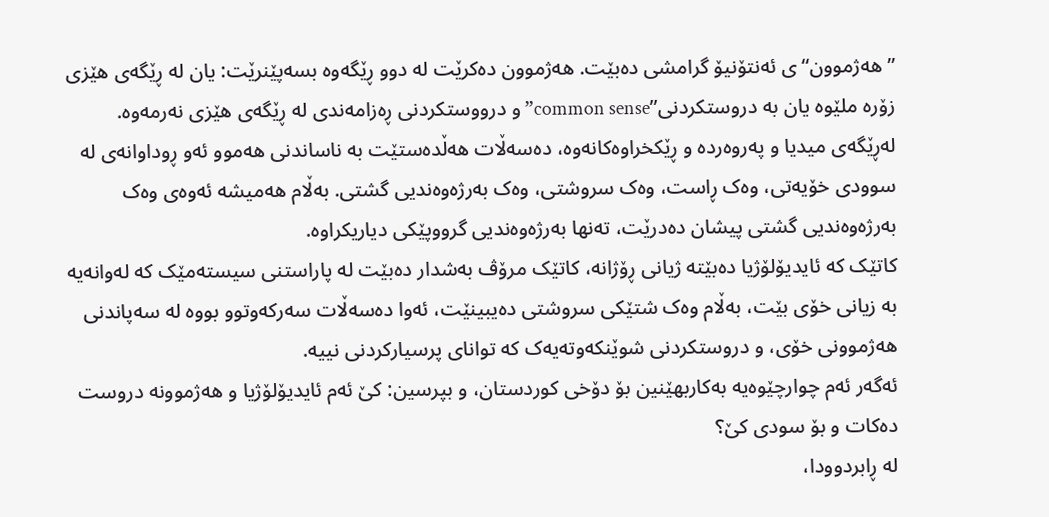”هەژموون“ی ئەنتۆنیۆ گرامشی دەبێت. هەژموون دەکرێت لە دوو ڕێگەوە بسەپێنرێت: یان لە ڕێگەی هێزی زۆرە ملێوە یان بە دروستکردنی”common sense” و درووستکردنی ڕەزامەندی لە ڕێگەی هێزی نەرمەوە. لەڕێگەی میدیا و پەروەردە و ڕێکخراوەکانەوە، دەسەڵات هەڵدەستێت بە ناساندنی هەموو ئەو ڕوداوانەی لە سوودی خۆیەتی، وەک ڕاست، وەک سروشتی، وەک بەرژەوەندیی گشتی. بەڵام هەمیشە ئەوەی وەک بەرژەوەندیی گشتی پیشان دەدرێت، تەنها بەرژەوەندیی گرووپێکی دیاریکراوە.
کاتێک کە ئایدیۆلۆژیا دەبێتە ژیانی ڕۆژانە، کاتێک مرۆڤ بەشدار دەبێت لە پاراستنی سیستەمێک کە لەوانەیە بە زیانی خۆی بێت، بەڵام وەک شتێکی سروشتی دەیبینێت، ئەوا دەسەڵات سەرکەوتوو بووە لە سەپاندنی هەژموونی خۆی، و دروستکردنی شوێنکەوتەیەک کە توانای پرسیارکردنی نییە.
ئەگەر ئەم چوارچێوەیە بەکاربهێنین بۆ دۆخی کوردستان، و بپرسین: کێ ئەم ئایدیۆلۆژیا و هەژموونە دروست دەکات و بۆ سودی کێ؟
لە ڕابردوودا،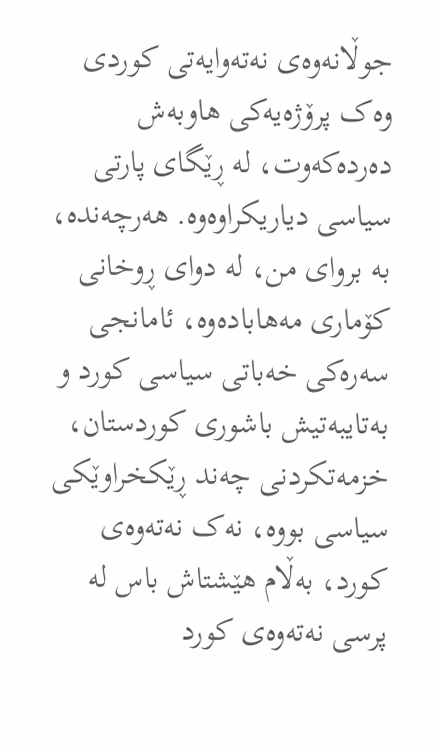جوڵانەوەی نەتەوایەتی کوردی وەک پرۆژەیەکی هاوبەش دەردەکەوت، لە ڕێگای پارتی سیاسی دیاریکراوەوە. هەرچەندە، بە بروای من، لە دوای ڕوخانی کۆماری مەهابادەوە، ئامانجی سەرەکی خەباتی سیاسی کورد و بەتایبەتیش باشوری کوردستان، خزمەتکردنی چەند ڕێکخراوێکی سیاسی بووە، نەک نەتەوەی کورد، بەڵام هێشتاش باس لە پرسی نەتەوەی کورد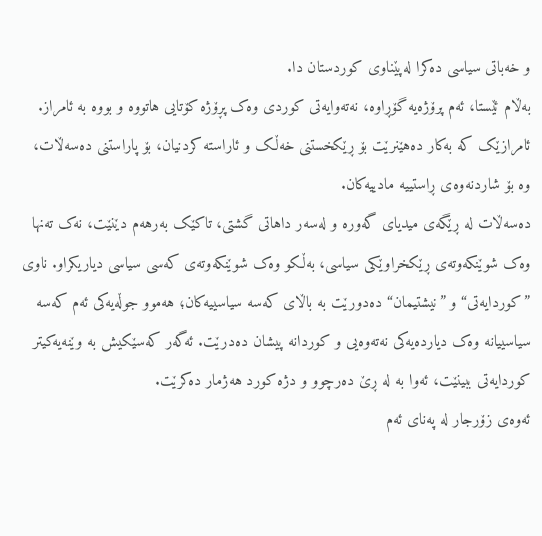و خەباتی سیاسی دەکرا لەپێناوی کوردستان دا.
بەڵام ئێستا، ئەم پرۆژەیە گۆڕاوە، نەتەوایەتی کوردی وەک پڕۆژە کۆتایی هاتووە و بووە بە ئامراز. ئامرازێک کە بەکار دەهێنرێت بۆ ڕێکخستنی خەڵک و ئاراستە کردنیان، بۆ پاراستنی دەسەڵات، وە بۆ شاردنەوەی ڕاستییە مادییەکان.
دەسەڵات لە ڕێگەی میدیای گەورە و لەسەر داهاتی گشتی، تاکێک بەرهەم دێنێت، نەک تەنها وەک شوێنکەوتەی ڕێکخراوێکی سیاسی، بەڵکو وەک شوێنکەوتەی کەسی سیاسی دیاریکراو. ناوی ”کوردایەتی“ و ”نیشتیمان“ دەدورێت بە باڵای کەسە سیاسییەکان؛ هەموو جوڵەیەکی ئەم کەسە سیاسییانە وەک دیاردەیەکی نەتەوەیی و کوردانە پیشان دەدرێت. ئەگەر کەسێکیش بە وێنەیەکیتر کوردایەتی ببینێت، ئەوا بە لە ڕێ دەرچوو و دژە کورد هەژمار دەکرێت.
ئەوەی زۆرجار لە پەنای ئەم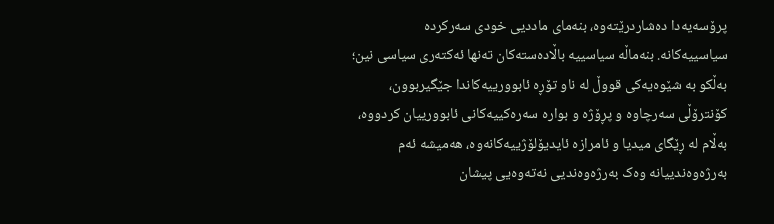پرۆسەیەدا دەشاردرێتەوە، بنەمای ماددیی خودی سەرکردە سیاسییەکانە. بنەماڵە سیاسییە باڵادەستەکان تەنها ئەکتەری سیاسی نین؛ بەڵکو بە شێوەیەکی قووڵ لە ناو تۆڕە ئابوورییەکاندا جێگیربوون، کۆنترۆڵی سەرچاوە و پڕۆژە و بوارە سەرەکییەکانی ئابوورییان کردووە، بەڵام لە ڕێگای میدیا و ئامرازە ئایدیۆلۆژییەکانەوە، هەمیشە ئەم بەرژەوەندییانە وەک بەرژەوەندیی نەتەوەیی پیشان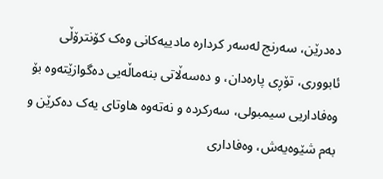دەدرێن، سەرنج لەسەر کردارە مادییەکانی وەک کۆنترۆڵی ئابووری، تۆڕی پارەدان، و دەسەڵاتی بنەماڵەیی دەگوازێتەوە بۆ وەفاداریی سیمبولی، سەرکردە و نەتەوە هاوتای یەک دەکرێن و بەم شێوەیەش، وەفاداری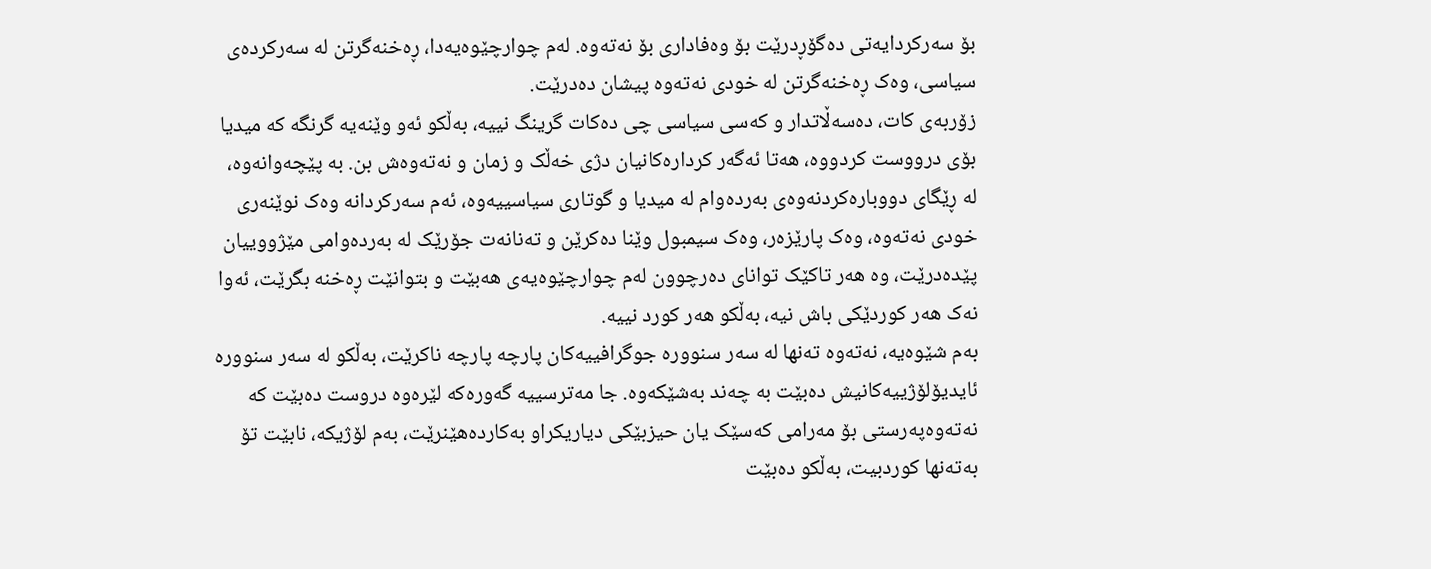بۆ سەرکردایەتی دەگۆڕدرێت بۆ وەفاداری بۆ نەتەوە. لەم چوارچێوەیەدا، ڕەخنەگرتن لە سەرکردەی سیاسی، وەک ڕەخنەگرتن لە خودی نەتەوە پیشان دەدرێت.
زۆربەی کات، دەسەڵاتدار و کەسی سیاسی چی دەکات گرینگ نییە، بەڵکو ئەو وێنەیە گرنگە کە میدیا بۆی درووست کردووە، هەتا ئەگەر کردارەکانیان دژی خەڵک و زمان و نەتەوەش بن. بە پێچەوانەوە، لە ڕێگای دووبارەکردنەوەی بەردەوام لە میدیا و گوتاری سیاسییەوە، ئەم سەرکردانە وەک نوێنەری خودی نەتەوە، وەک پارێزەر، وەک سیمبول وێنا دەکرێن و تەنانەت جۆرێک لە بەردەوامی مێژووییان پێدەدرێت، وە هەر تاکێک توانای دەرچوون لەم چوارچێوەیەی هەبێت و بتوانێت ڕەخنە بگرێت، ئەوا نەک هەر کوردێکی باش نیە، بەڵکو هەر کورد نییە.
بەم شێوەیە، نەتەوە تەنها لە سەر سنوورە جوگرافییەکان پارچە پارچە ناکرێت، بەڵکو لە سەر سنوورە ئایدیۆلۆژییەکانیش دەبێت بە چەند بەشێکەوە. جا مەترسییە گەورەکە لێرەوە دروست دەبێت کە نەتەوەپەرستی بۆ مەرامی کەسێک یان حیزبێکی دیاریکراو بەکاردەهێنرێت، بەم لۆژیکە، نابێت تۆ بەتەنها کوردبیت، بەڵکو دەبێت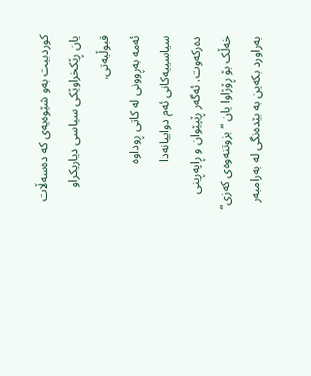کوردبیت بەو شێوەیەی کە دەسەڵات یان ڕێکخراوێکی سیاسی دیاریکراو قبوڵیەتی.
ئەمە بەڕوونی لە کاتی ڕوداوە سیاسییەکانی ئەم دواییانەدا دەرکەوت. ئەگەر ڕێپێوان و ڕاپەڕینی خەڵک بۆ ڕۆژاوا یان “بزوتنەوەی کەزی“ بەراورد بکەین بە بێدەنگی لە بەرامبەر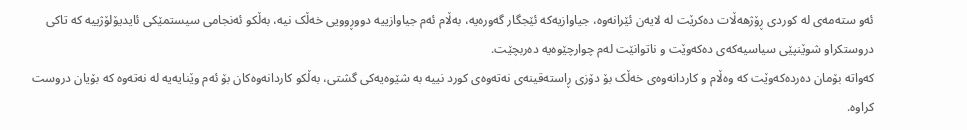ئەو ستەمەی لە کوردی ڕۆژهەڵات دەکرێت لە لایەن ئێرانەوە، جیاوازیەکە ئێجگار گەورەیە، بەڵام ئەم جیاوازییە دووڕوویی خەڵک نیە، بەڵکو ئەنجامی سیستمێکی ئایدیۆلۆژییە کە تاکی دروستکراو شوێنپێی سیاسیەکەی دەکەوێت و ناتوانێت لەم چوارچێوەیە دەربچێت.
کەواتە بۆمان دەردەکەوێت کە وەڵام و کاردانەوەی خەڵک بۆ دۆزی ڕاستەقینەی نەتەوەی کورد نییە بە شێوەیەکی گشتی، بەڵکو کاردانەوەکان بۆ ئەم وێنایەیە لە نەتەوە کە بۆیان دروست کراوە.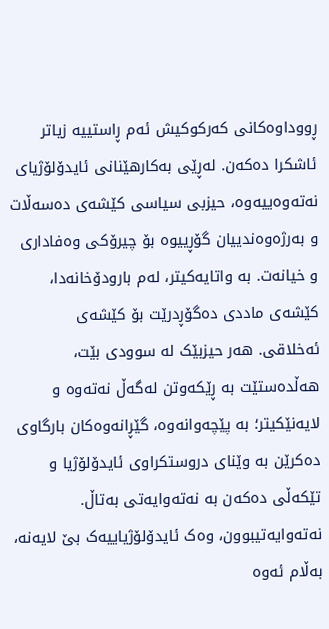ڕووداوەکانی کەرکوکیش ئەم ڕاستییە زیاتر ئاشکرا دەکەن. لەڕێی بەکارهێنانی ئایدۆلۆژیای نەتەوەییەوە، حیزبی سیاسی کێشەی دەسەڵات و بەرژەوەندییان گۆڕییوە بۆ چیرۆکی وەفاداری و خیانەت. بە واتایەکیتر، لەم بارودۆخانەدا، کێشەی ماددی دەگۆڕدرێت بۆ کێشەی ئەخلاقی. هەر حیزبێک لە سوودی بێت، هەڵدەستێت بە ڕێکەوتن لەگەڵ نەتەوە و لایەنێکیتر؛ بە پێچەوانەوە، گێڕانەوەکان بارگاوی دەکرێن بە وێنای دروستکراوی ئایدۆلۆژیا و تێکەڵی دەکەن بە نەتەوایەتی بەتاڵ.
نەتەوایەتیبوون، وەک ئایدۆلۆژیاییەک بێ لایەنە، بەڵام ئەوە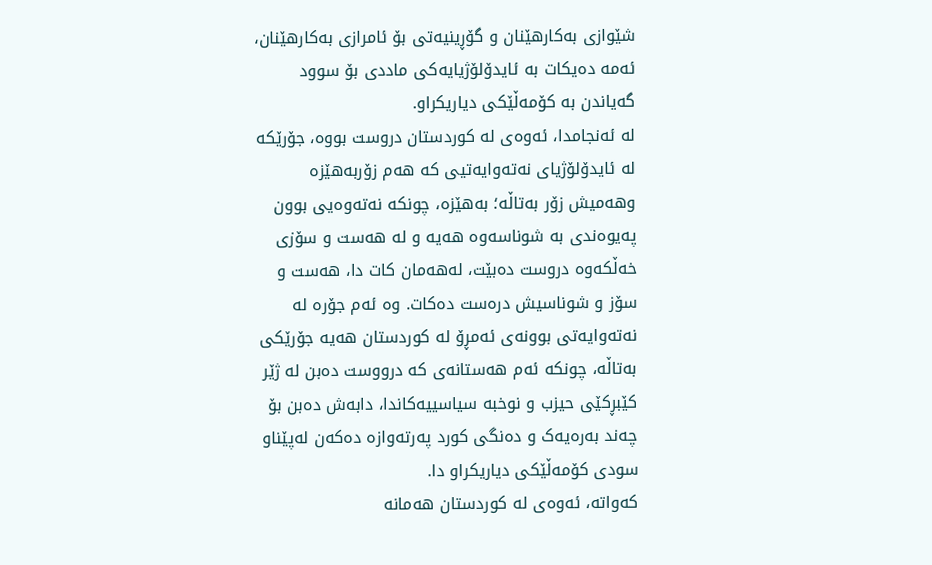شێوازی بەکارهێنان و گۆڕینیەتی بۆ ئامرازی بەکارهێنان، ئەمە دەیکات بە ئایدۆلۆژیایەکی ماددی بۆ سوود گەیاندن بە کۆمەڵێکی دیاریکراو.
لە ئەنجامدا، ئەوەی لە کوردستان دروست بووە، جۆرێکە لە ئایدۆلۆژیای نەتەوایەتیی کە هەم زۆربەهێزە وهەمیش زۆر بەتاڵە؛ بەهێزە، چونکە نەتەوەیی بوون پەیوەندی بە شوناسەوە هەیە و لە هەست و سۆزی خەڵکەوە دروست دەبێت، لەهەمان کات دا، هەست و سۆز و شوناسیش درەست دەکات. وە ئەم جۆرە لە نەتەوایەتی بوونەی ئەمڕۆ لە کوردستان هەیە جۆرێکی بەتاڵە، چونکە ئەم هەستانەی کە درووست دەبن لە ژێر کێبڕکێی حیزب و نوخبە سیاسییەکاندا، دابەش دەبن بۆ چەند بەرەیەک و دەنگی کورد پەرتەوازە دەکەن لەپێناو سودی کۆمەڵێکی دیاریکراو دا.
کەواتە، ئەوەی لە کوردستان هەمانە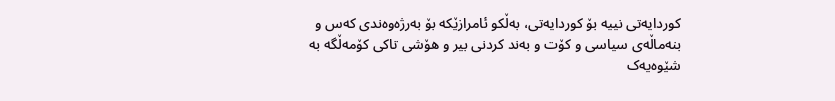کوردایەتی نییە بۆ کوردایەتی، بەڵکو ئامرازێکە بۆ بەرژەوەندی کەس و بنەماڵەی سیاسی و کۆت و بەند کردنی بیر و هۆشی تاکی کۆمەڵگە بە شێوەیەک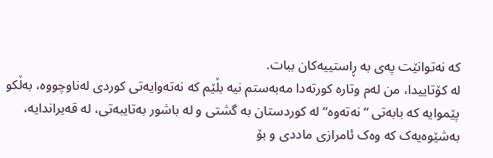کە نەتوانێت پەی بە ڕاستییەکان ببات.
لە کۆتاییدا، من لەم وتارە کورتەدا مەبەستم نیە بڵێم کە نەتەوایەتی کوردی لەناوچووە، بەڵکو پێموایە کە بابەتی “نەتەوە“ لە کوردستان بە گشتی و لە باشور بەتایبەتی، لە قەیراندایە، بەشێوەیەک کە وەک ئامرازی ماددی و بۆ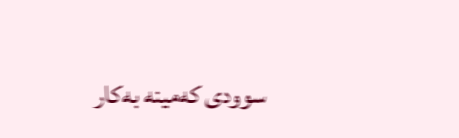سوودی کەمینە بەکار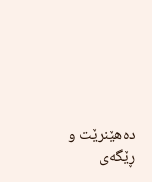دەهێنرێت و ڕێگەی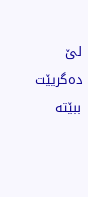لێ دەگریێت ببێتە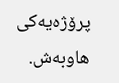پرۆژەیەکی هاوبەش.